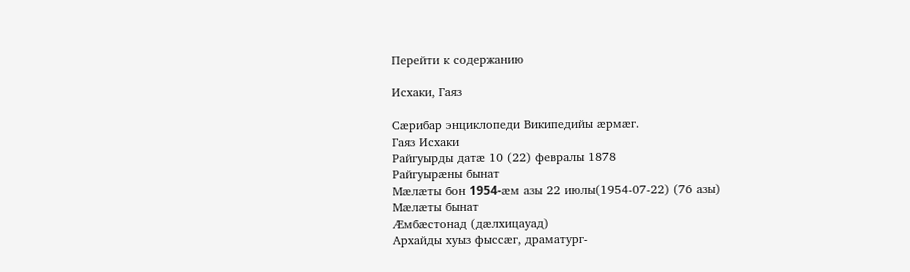Перейти к содержанию

Исхаки, Гаяз

Сæрибар энциклопеди Википедийы æрмæг.
Гаяз Исхаки
Райгуырды датæ 10 (22) февралы 1878
Райгуырæны бынат
Мæлæты бон 1954-æм азы 22 июлы(1954-07-22) (76 азы)
Мæлæты бынат
Æмбæстонад (дæлхицауад)
Архайды хуыз фыссæг, драматург-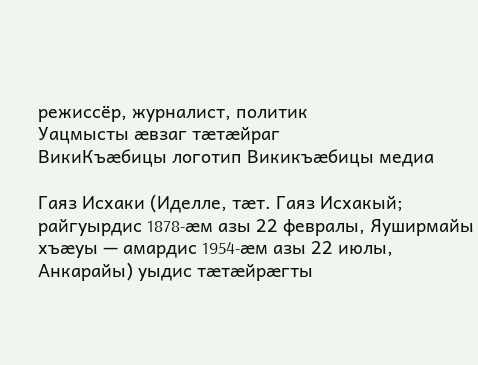режиссёр, журналист, политик
Уацмысты æвзаг тæтæйраг
ВикиКъæбицы логотип Викикъæбицы медиа

Гаяз Исхаки (Иделле, тæт. Гаяз Исхакый; райгуырдис 1878-æм азы 22 февралы, Яуширмайы хъæуы — амардис 1954-æм азы 22 июлы, Анкарайы) уыдис тæтæйрæгты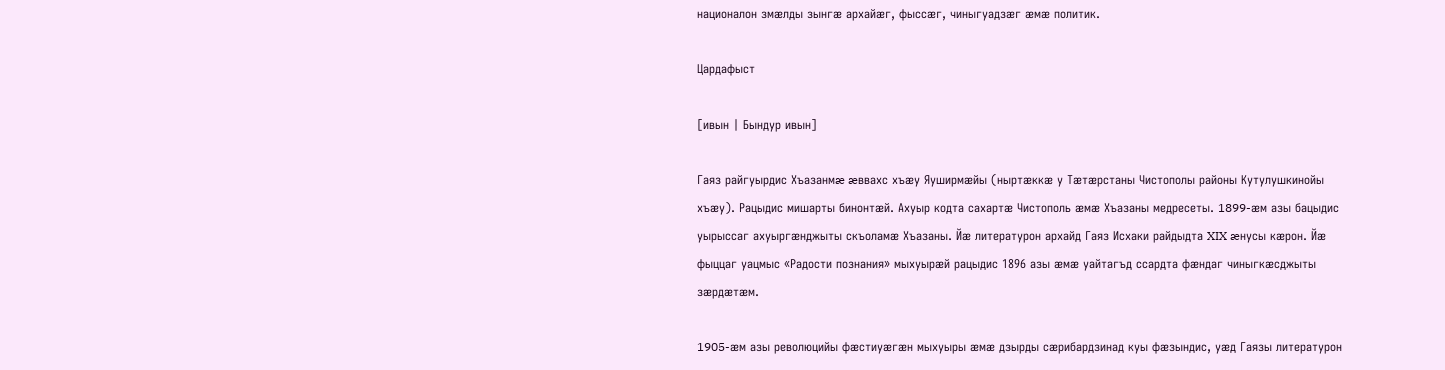националон змæлды зынгæ архайæг, фыссæг, чиныгуадзæг æмæ политик.

Цардафыст

[ивын | Бындур ивын]

Гаяз райгуырдис Хъазанмæ æввахс хъæу Яуширмæйы (ныртæккæ у Тæтæрстаны Чистополы районы Кутулушкинойы хъæу). Рацыдис мишарты бинонтæй. Ахуыр кодта сахартæ Чистополь æмæ Хъазаны медресеты. 1899-æм азы бацыдис уырыссаг ахуыргæнджыты скъоламæ Хъазаны. Йæ литературон архайд Гаяз Исхаки райдыдта XIX æнусы кæрон. Йæ фыццаг уацмыс «Радости познания» мыхуырæй рацыдис 1896 азы æмæ уайтагъд ссардта фæндаг чиныгкæсджыты зæрдæтæм.

1905-æм азы революцийы фæстиуæгæн мыхуыры æмæ дзырды сæрибардзинад куы фæзындис, уæд Гаязы литературон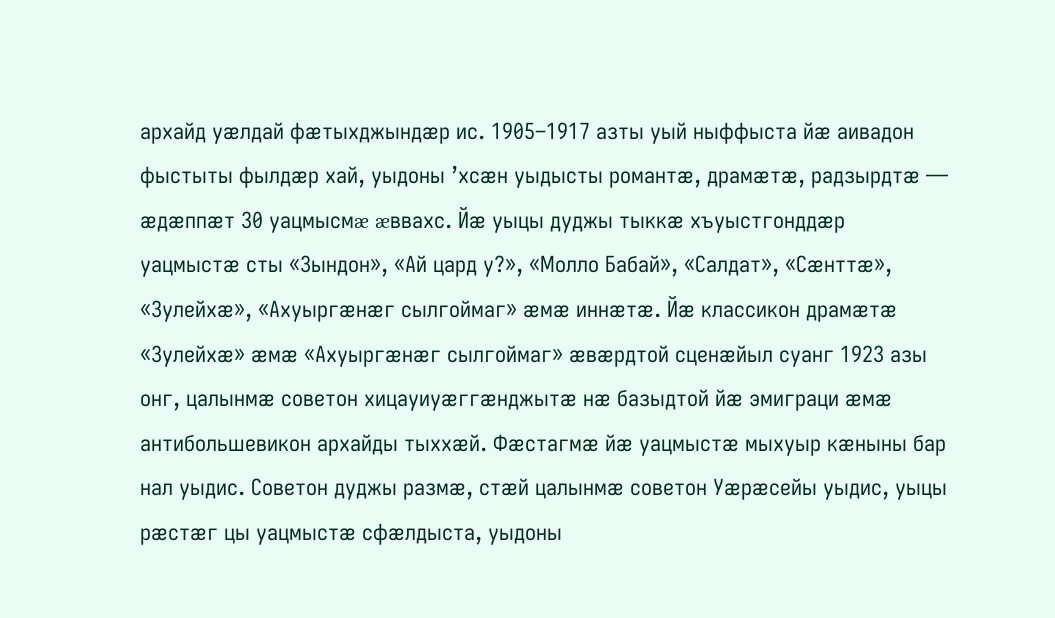архайд уæлдай фæтыхджындæр ис. 1905–1917 азты уый ныффыста йæ аивадон фыстыты фылдæр хай, уыдоны ’хсæн уыдысты романтæ, драмæтæ, радзырдтæ — æдæппæт 30 уацмысмæ æввахс. Йæ уыцы дуджы тыккæ хъуыстгонддæр уацмыстæ сты «Зындон», «Ай цард у?», «Молло Бабай», «Салдат», «Сæнттæ», «Зулейхæ», «Ахуыргæнæг сылгоймаг» æмæ иннæтæ. Йæ классикон драмæтæ «Зулейхæ» æмæ «Ахуыргæнæг сылгоймаг» æвæрдтой сценæйыл суанг 1923 азы онг, цалынмæ советон хицауиуæггæнджытæ нæ базыдтой йæ эмиграци æмæ антибольшевикон архайды тыххæй. Фæстагмæ йæ уацмыстæ мыхуыр кæныны бар нал уыдис. Советон дуджы размæ, стæй цалынмæ советон Уæрæсейы уыдис, уыцы рæстæг цы уацмыстæ сфæлдыста, уыдоны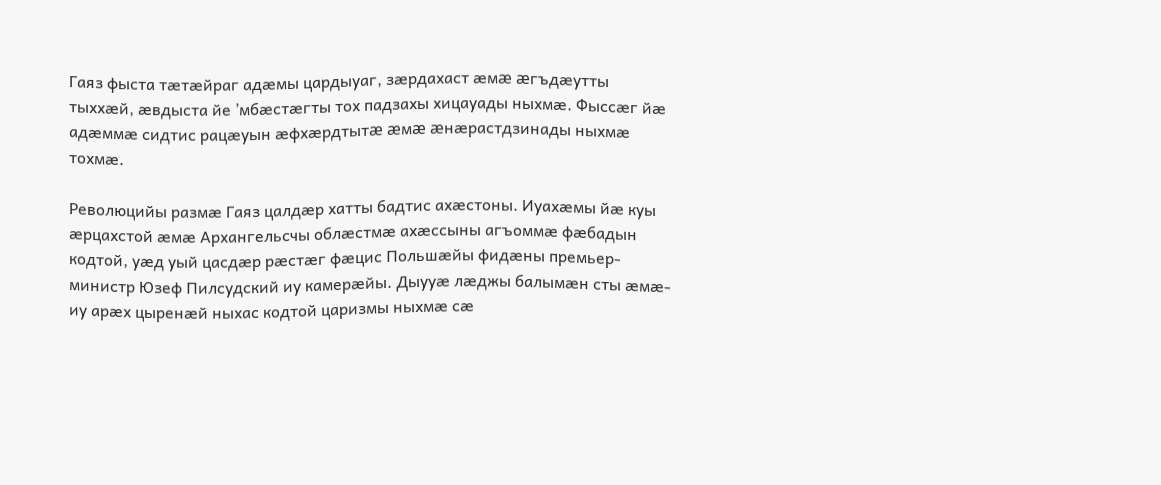Гаяз фыста тæтæйраг адæмы цардыуаг, зæрдахаст æмæ æгъдæутты тыххæй, æвдыста йе ’мбæстæгты тох падзахы хицауады ныхмæ. Фыссæг йæ адæммæ сидтис рацæуын æфхæрдтытæ æмæ æнæрастдзинады ныхмæ тохмæ.

Революцийы размæ Гаяз цалдæр хатты бадтис ахæстоны. Иуахæмы йæ куы æрцахстой æмæ Архангельсчы облæстмæ ахæссыны агъоммæ фæбадын кодтой, уæд уый цасдæр рæстæг фæцис Польшæйы фидæны премьер-министр Юзеф Пилсудский иу камерæйы. Дыууæ лæджы балымæн сты æмæ-иу арæх цыренæй ныхас кодтой царизмы ныхмæ сæ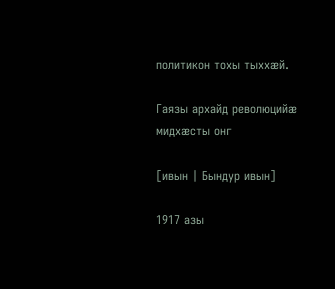политикон тохы тыххæй.

Гаязы архайд революцийæ мидхæсты онг

[ивын | Бындур ивын]

1917 азы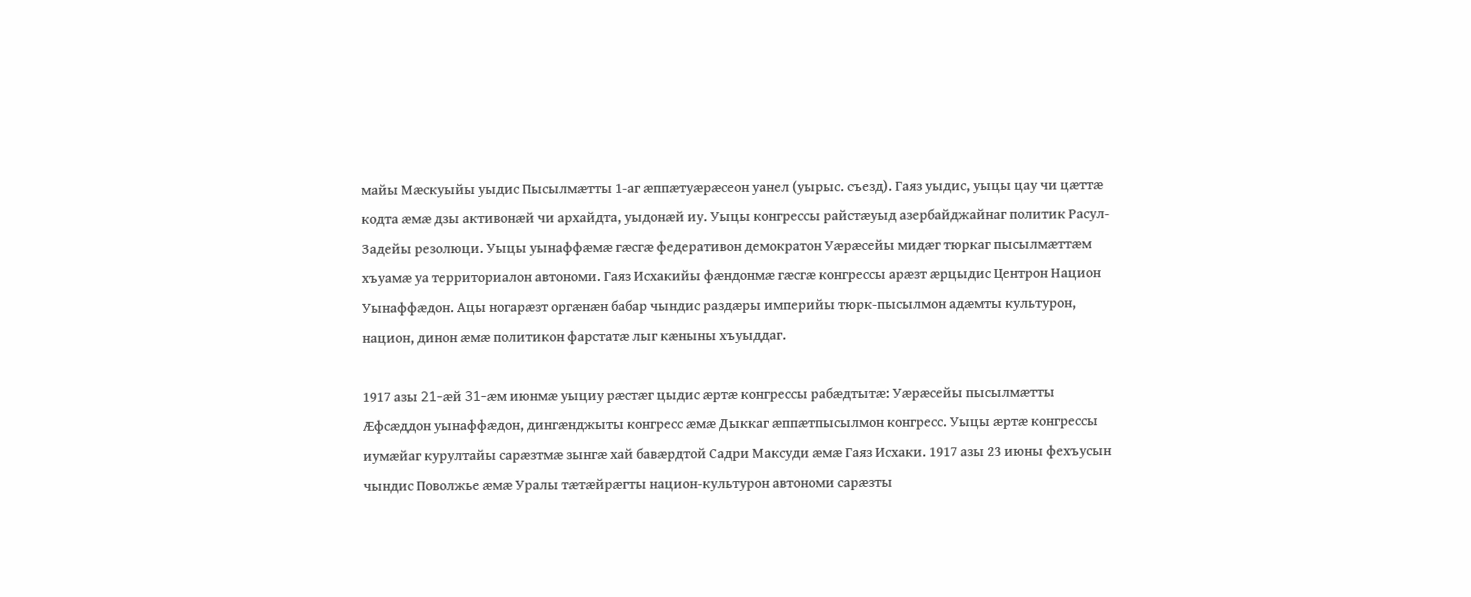майы Мæскуыйы уыдис Пысылмæтты 1-аг æппæтуæрæсеон уанел (уырыс. съезд). Гаяз уыдис, уыцы цау чи цæттæ кодта æмæ дзы активонæй чи архайдта, уыдонæй иу. Уыцы конгрессы райстæуыд азербайджайнаг политик Расул-Задейы резолюци. Уыцы уынаффæмæ гæсгæ федеративон демократон Уæрæсейы мидæг тюркаг пысылмæттæм хъуамæ уа территориалон автономи. Гаяз Исхакийы фæндонмæ гæсгæ конгрессы арæзт æрцыдис Центрон Национ Уынаффæдон. Ацы ногарæзт оргæнæн бабар чындис раздæры империйы тюрк-пысылмон адæмты культурон, национ, динон æмæ политикон фарстатæ лыг кæныны хъуыддаг.

1917 азы 21-æй 31-æм июнмæ уыциу рæстæг цыдис æртæ конгрессы рабæдтытæ: Уæрæсейы пысылмæтты Æфсæддон уынаффæдон, дингæнджыты конгресс æмæ Дыккаг æппæтпысылмон конгресс. Уыцы æртæ конгрессы иумæйаг курултайы сарæзтмæ зынгæ хай бавæрдтой Садри Максуди æмæ Гаяз Исхаки. 1917 азы 23 июны фехъусын чындис Поволжье æмæ Уралы тæтæйрæгты национ-культурон автономи сарæзты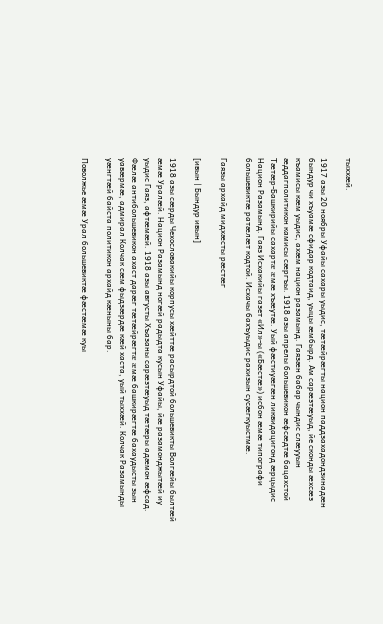тыххæй.

1917 азы 20 ноябры Уфайы сахары уыдис, тæтæйрæгты национ паддзахадондзинадæн бындур чи хъуамæ сфидар кодтаид, уыцы æмбырд. Ам сарæзтæуыд, йе сконды æхсæз къамисы кæм уыдис, ахæм национ разамынд. Гаязæн бабар чындис слæууын æддагполитикон камисы сæргъы. 1918 азы апрелы большевикон æфсæдтæ бацахстой Тæтæр-Башкирийы сахартæ æмæ хъæутæ. Уый фæстиуæгæн ликвидацигонд æрцыдис Национ Разамынд. Гаяз Исхакийы газет «Ил»-ы («Бæстæ») исбон æмæ типографи большевиктæ ратæлæт кодтой. Исхачы бахъуыдис рахизын сусæгкуыстмæ.

Гаязы архайд мидхæсты рæстæг

[ивын | Бындур ивын]

1918 азы сæрды Чехословакийы корпусы хæйттæ расырдтой большевикты Волгæйы былтæй æмæ Уралæй. Национ Разамынд ногæй радыдта кусын Уфайы, йæ разамонджытæй иу уыдис Гаяз, афтæмæй. 1918 азы августы Хъазаны сарæзтæуыд тæтæры адæмон æфсад. Фæлæ антибольшевикон ахаст дарæг тæтæйрæгтæ æмæ башкирæгтæ бахаудысты зын уавæрмæ, адмирал Колчак сæм фыдзæрдæ кæй хаста, уый тыххæй. Колчак Разамынды уæнгтæй байста политикон архайд кæныны бар.

Поволжье æмæ Урал большевиктæ фæстæмæ куы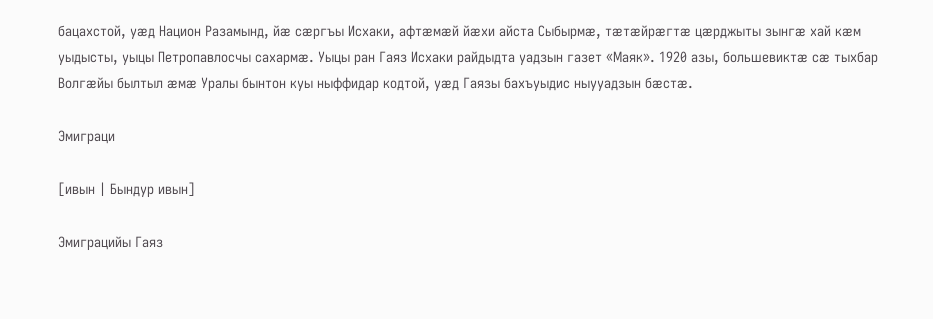бацахстой, уæд Национ Разамынд, йæ сæргъы Исхаки, афтæмæй йæхи айста Сыбырмæ, тæтæйрæгтæ цæрджыты зынгæ хай кæм уыдысты, уыцы Петропавлосчы сахармæ. Уыцы ран Гаяз Исхаки райдыдта уадзын газет «Маяк». 1920 азы, большевиктæ сæ тыхбар Волгæйы былтыл æмæ Уралы бынтон куы ныффидар кодтой, уæд Гаязы бахъуыдис ныууадзын бæстæ.

Эмиграци

[ивын | Бындур ивын]

Эмиграцийы Гаяз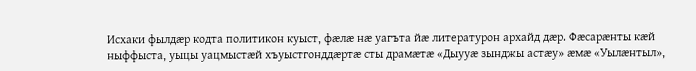Исхаки фылдæр кодта политикон куыст, фæлæ нæ уагъта йæ литературон архайд дæр. Фæсарæнты кæй ныффыста, уыцы уацмыстæй хъуыстгонддæртæ сты драмæтæ «Дыууæ зынджы астæу» æмæ «Уылæнтыл»,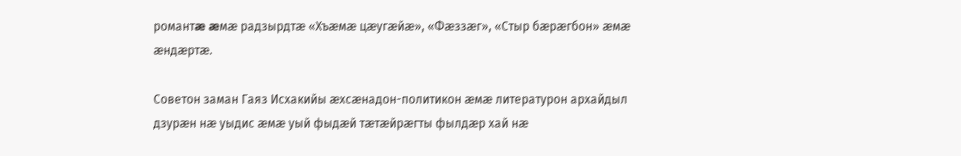романтæ æмæ радзырдтæ «Хъæмæ цæугæйæ», «Фæззæг», «Стыр бæрæгбон» æмæ æндæртæ.

Советон заман Гаяз Исхакийы æхсæнадон-политикон æмæ литературон архайдыл дзурæн нæ уыдис æмæ уый фыдæй тæтæйрæгты фылдæр хай нæ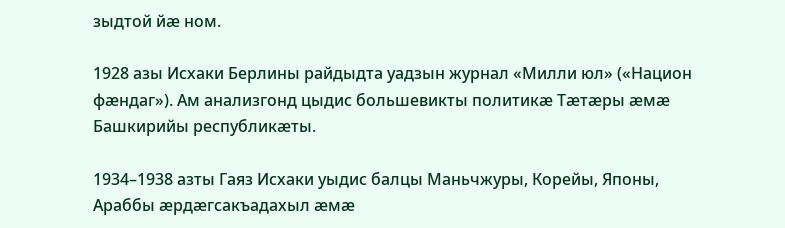зыдтой йæ ном.

1928 азы Исхаки Берлины райдыдта уадзын журнал «Милли юл» («Национ фæндаг»). Ам анализгонд цыдис большевикты политикæ Тæтæры æмæ Башкирийы республикæты.

1934–1938 азты Гаяз Исхаки уыдис балцы Маньчжуры, Корейы, Японы, Араббы æрдæгсакъадахыл æмæ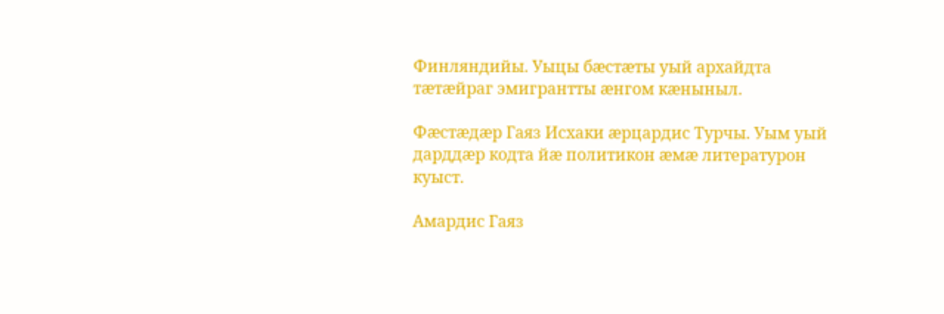Финляндийы. Уыцы бæстæты уый архайдта тæтæйраг эмигрантты æнгом кæныныл.

Фæстæдæр Гаяз Исхаки æрцардис Турчы. Уым уый дарддæр кодта йæ политикон æмæ литературон куыст.

Амардис Гаяз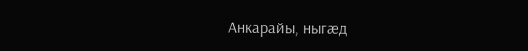Анкарайы, ныгæд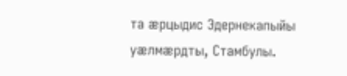та æрцыдис Эдернекапыйы уæлмæрдты, Стамбулы.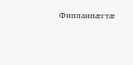Фиппаинæгтæ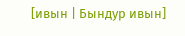[ивын | Бындур ивын]